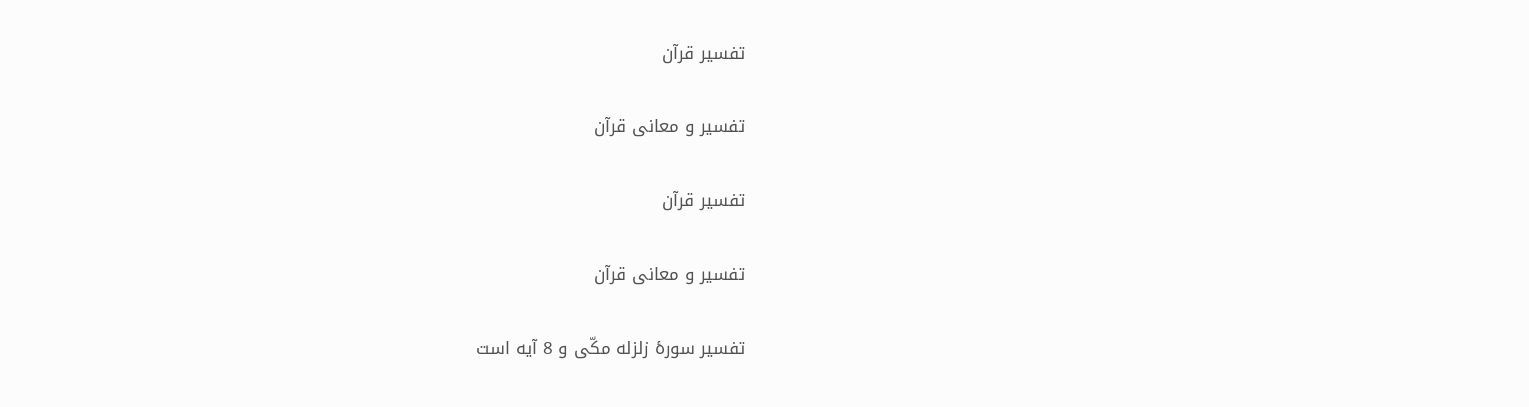تفسیر قرآن

تفسیر و معانی قرآن

تفسیر قرآن

تفسیر و معانی قرآن

تفسیر سورۀ ‌زلزله مکّی و 8 آیه است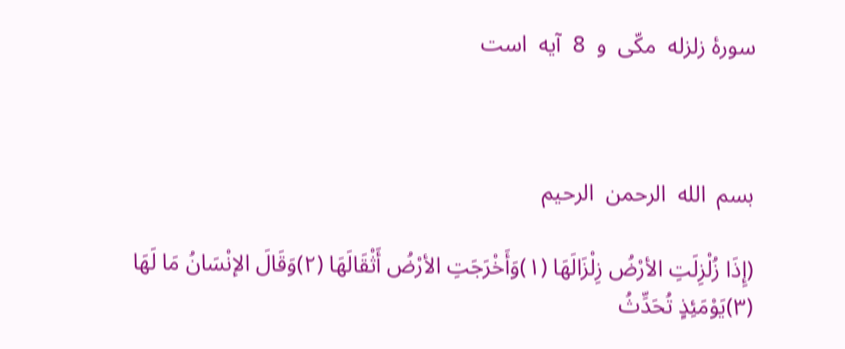سورۀ زلزله  مکّی  و  8  آیه  است



بسم  الله  الرحمن  الرحیم

(إِذَا زُلْزِلَتِ الأرْضُ زِلْزَالَهَا (١)وَأَخْرَجَتِ الأرْضُ أَثْقَالَهَا (٢)وَقَالَ الإنْسَانُ مَا لَهَا (٣)یَوْمَئِذٍ تُحَدِّثُ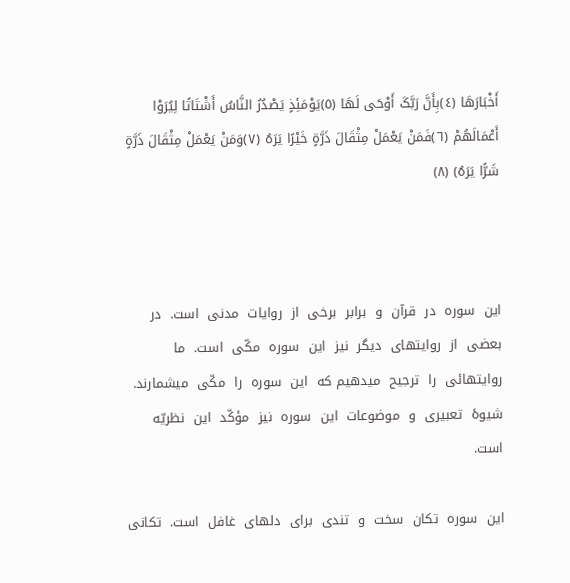أَخْبَارَهَا (٤)بِأَنَّ رَبَّکَ أَوْحَى لَهَا (٥)یَوْمَئِذٍ یَصْدُرُ النَّاسُ أَشْتَاتًا لِیُرَوْا أَعْمَالَهُمْ (٦)فَمَنْ یَعْمَلْ مِثْقَالَ ذَرَّةٍ خَیْرًا یَرَهُ (٧)وَمَنْ یَعْمَلْ مِثْقَالَ ذَرَّةٍ شَرًّا یَرَهُ) (٨)



این  سوره  در  قرآن  و  برابر  برخی  از  روایات  مدنی  است.  در  بعضی  از  روایتهای  دیگر  نیز  این  سوره  مکّی  است.  ما  روایتهائی  را  ترجیح  میدهیم که  این  سوره  را  مکّی  میشمارند.  شیوۀ  تعبیری  و  موضوعات  این  سوره  نیز  مؤکّد  این  نظریّه  است.

این  سوره  تکان  سخت  و  تندی  برای  دلهای  غافل  است.  تکانی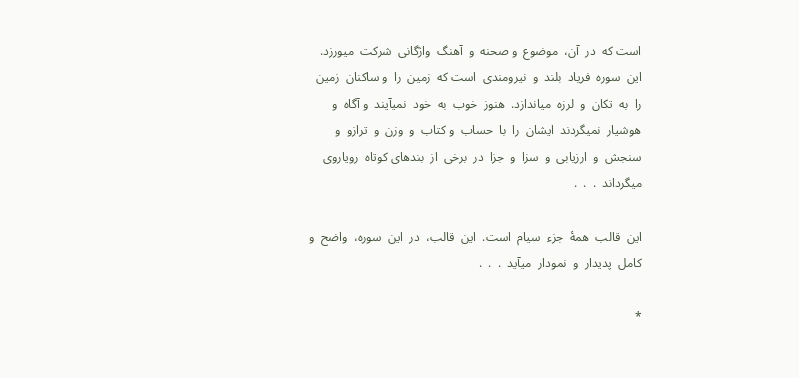است که  در  آن،  موضوع  و صحنه  و  آهنگ  واژگانی  شرکت  میورزد.  این  سوره  فریاد  بلند  و  نیرومندی  است که  زمین  را  و ساکنان  زمین  را  به  تکان  و  لرزه  میاندازد.  هنوز  خوب  به  خود  نمیآیند  و آگاه  و  هوشیار  نمیگردند  ایشان  را  با  حساب  و کتاب  و  وزن  و  ترازو  و  سنجش  و  ارزیابی  و  سزا  و  جزا  در  برخی  از  بندهای کوتاه  رویاروی  میگرداند  .  .  .

این  قالب  همۀ  جزء  سیام  است.  این  قالب،  در  این  سوره،  واضح  و کامل  پدیدار  و  نمودار  میآید  .  .  .

*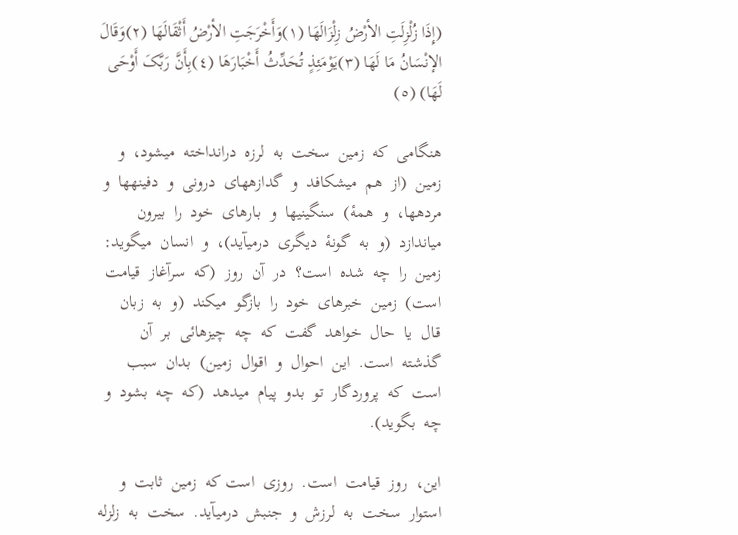(إِذَا زُلْزِلَتِ الأرْضُ زِلْزَالَهَا (١)وَأَخْرَجَتِ الأرْضُ أَثْقَالَهَا (٢)وَقَالَ الإنْسَانُ مَا لَهَا (٣)یَوْمَئِذٍ تُحَدِّثُ أَخْبَارَهَا (٤)بِأَنَّ رَبَّکَ أَوْحَى لَهَا) (٥)

هنگامی  که  زمین  سخت  به  لرزه  درانداخته  میشود،  و  زمین  (از  هم  میشکافد  و  گدازههای  درونی  و  دفینهها  و  مردهها،  و  همۀ)  سنگینیها  و  بـارهای  خود  را  بیرون  میاندازد  (و  به  گونۀ  دیگری  درمیآید)،  و  انسان  میگوید:  زمین  را  چه  شده  است؟  در  آن  روز  (که  سرآغاز  قیامت  است)  زمین  خبرهای  خود  را  بازگو  میکند  (و  به  زبان  قـال  یا  حال  خواهد  گفت  که  چه  چیزهائی  بر  آن  گذشته  است.  این  احوال  و  اقوال  زمین)  بدان  سبب  است  که  پروردگار  تو  بدو  پیام  میدهد  (که  چه  بشود  و  چه  بگوید).

این،  روز  قیامت  است.  روزی  است که  زمین  ثابت  و  استوار  سخت  به  لرزش  و  جنبش  درمیآید.  سخت  به  زلزله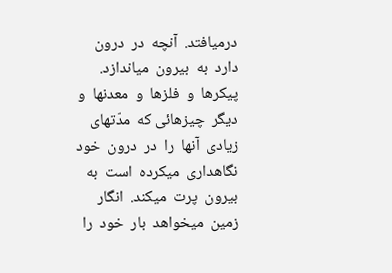درمیافتد.  آنچه  در  درون  دارد  به  بیرون  میاندازد.  پیکرها  و  فلزها  و  معدنها  و  دیگر  چیزهائی که  مدّتهای  زیادی  آنها  را  در  درون  خود  نگاهداری  میکرده  است  به  بیرون  پرت  میکند.  انگار  زمین  میخواهد  بار  خود  را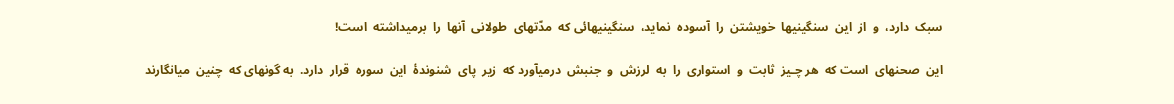سبک  دارد،  و  از  این  سنگینیها  خویشتن  را  آسوده  نماید،  سنگینیهائی که  مدّتهای  طولانی  آنها  را  برمیداشته  است!

این  صحنهای  است که  هر چـیز  ثابت  و  استواری  را  به  لرزش  و  جنبش  درمیآورد که  زیر  پای  شنوندۀ  این  سوره  قرار  دارد.  به گونهای که  چنین  میانگارند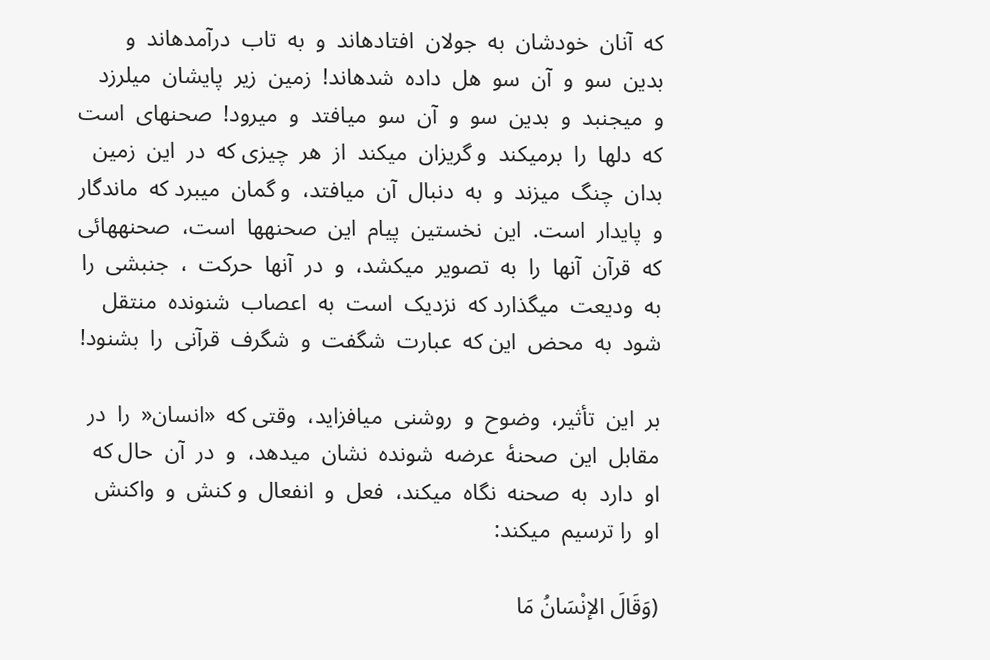که  آنان  خودشان  به  جولان  افتادهاند  و  به  تاب  درآمدهاند  و  بدین  سو  و  آن  سو  هل  داده  شدهاند!  زمین  زیر  پایشان  میلرزد  و  میجنبد  و  بدین  سو  و  آن  سو  میافتد  و  میرود!  صحنهای  است که  دلها  را  برمیکند  و گریزان  میکند  از  هر  چیزی که  در  این  زمین  بدان  چنگ  میزند  و  به  دنبال  آن  میافتد،  و گمان  میبرد که  ماندگار  و  پایدار  است.  این  نخستین  پیام  این  صحنهها  است،  صحنههائی که  قرآن  آنها  را  به  تصویر  میکشد،  و  در  آنها  حرکت  ،  جنبشی  را  به  ودیعت  میگذارد که  نزدیک  است  به  اعصاب  شنونده  منتقل  شود  به  محض  این که  عبارت  شگفت  و  شگرف  قرآنی  را  بشنود!

بر  این  تأثیر،  وضوح  و  روشنی  میافزاید،  وقتی که  «انسان«  را  در  مقابل  این  صحنۀ  عرضه  شونده  نشان  میدهد،  و  در  آن  حال که  او  دارد  به  صحنه  نگاه  میکند،  فعل  و  انفعال  و کنش  و  واکنش  او  را ترسیم  میکند:

(وَقَالَ الإنْسَانُ مَا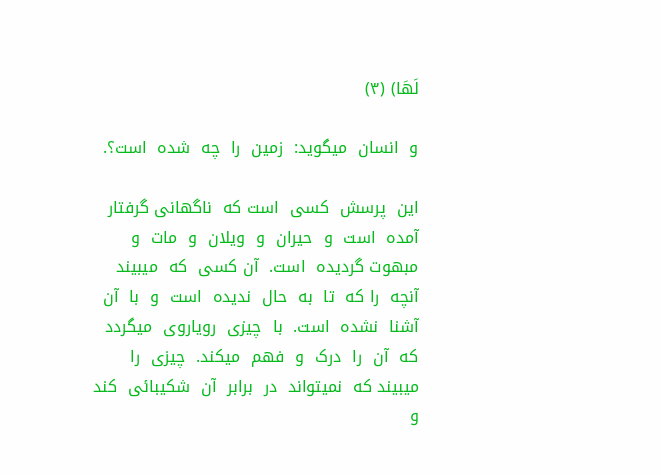لَهَا) (٣)

و  انسان  میگوید:  زمین  را  چه  شده  است؟.

این  پرسش  کسی  است که  ناگهانی گرفتار  آمده  است  و  حیران  و  ویلان  و  مات  و  مبهوت گردیده  است.  آن کسی  که  میبیند  آنچه  را که  تا  به  حال  ندیده  است  و  با  آن  آشنا  نشده  است.  با  چیزی  رویاروی  میگردد  که  آن  را  درک  و  فهم  میکند.  چیزی  را  میبیند که  نمیتواند  در  برابر  آن  شکیبائی  کند  و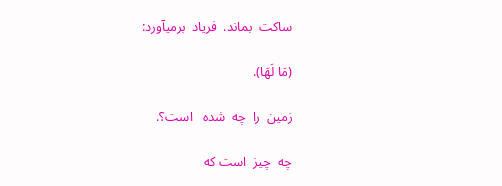ساکت  بماند.  فریاد  برمیآورد:

(مَا لَهَا).

زمین  را  چه  شده   است؟.

چه  چیز  است که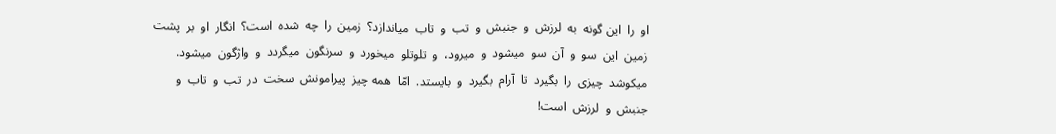او  را  این گونه  به  لرزش  و  جنبش  و  تب  و  تاب  میاندازد؟  زمین  را  چه  شده  است؟  انگار  او  بر  پشت  زمین  این  سو  و  آن  سو  میشود  و  میرود،  و  تلوتلو  میخورد  و  سرنگون  میگردد  و  واژگون  میشود.  میکوشد  چیزی  را  بگیرد  تا  آرام  بگیرد  و  بایستد.  امّا  همه چیز  پیرامونش  سخت  در  تب  و  تاب  و  جنبش  و  لرزش  است!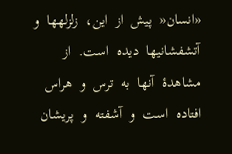«انسان«  پیش  از  این،  زلزلهها  و  آتشفشانیها  دیده  است.  از  مشاهدۀ  آنها  به  ترس  و  هراس  افتاده  است  و  آشفته  و  پریشان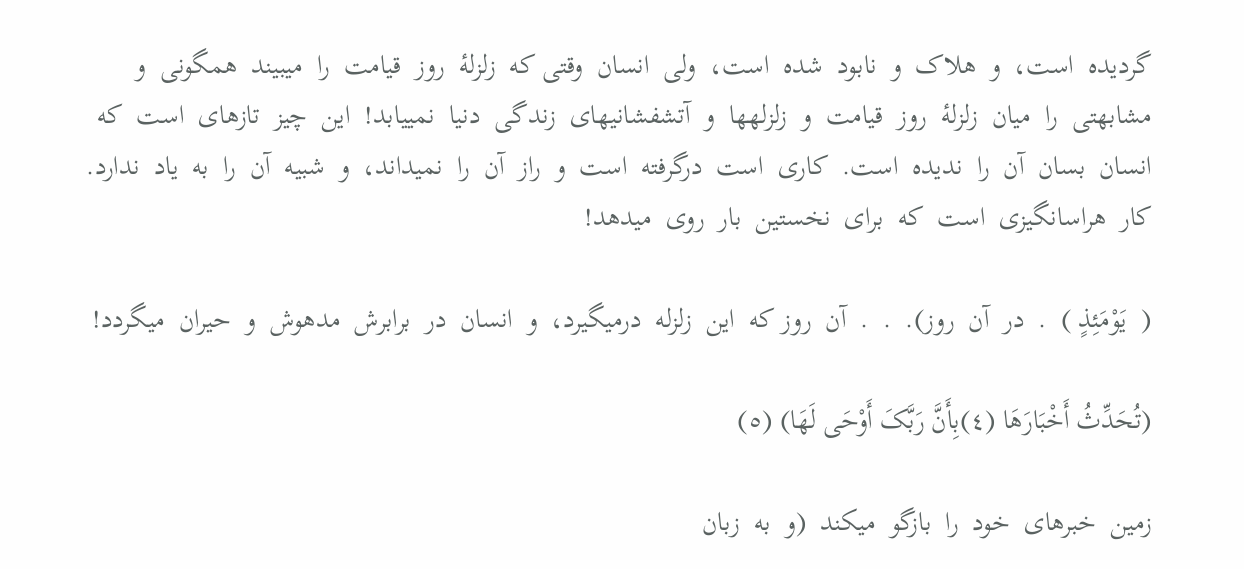گردیده  است،  و  هلاک  و  نابود  شده  است،  ولی  انسان  وقتی که  زلزلۀ  روز  قیامت  را  میبیند  همگونی  و  مشابهتی  را  میان  زلزلۀ  روز  قیامت  و  زلزلهها  و  آتشفشانیهای  زندگی  دنیا  نمییابد!  این  چیز  تازهای  است  که  انسان  بسان  آن  را  ندیده  است.  کاری  است  درگرفته  است  و  راز  آن  را  نمیداند،  و  شبیه  آن  را  به  یاد  ندارد.  کار  هراسانگیزی  است  که  برای  نخستین  بار  روی  میدهد!

(  یَوْمَئِذٍ )  .  در  آن  روز).  .  .  آن  روز که  این  زلزله  درمیگیرد،  و  انسان  در  برابرش  مدهوش  و  حیران  میگردد!

(تُحَدِّثُ أَخْبَارَهَا (٤)بِأَنَّ رَبَّکَ أَوْحَى لَهَا) (٥)

زمین  خبرهای  خود  را  بازگو  میکند  (و  به  زبان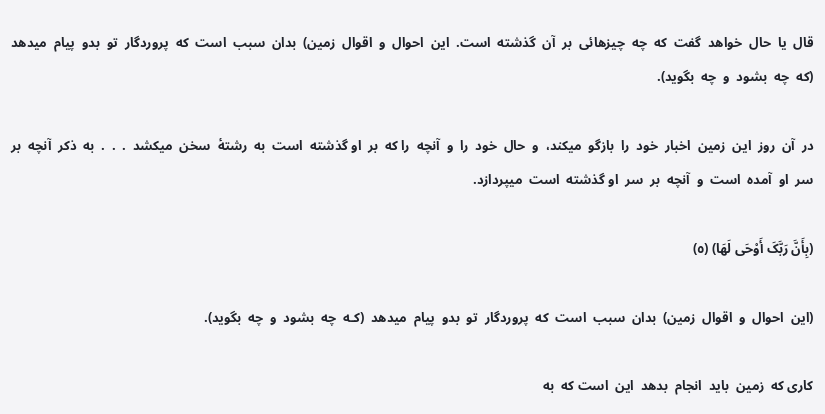قال  یا  حال  خواهد  گفت  که  چه  چیزهائی  بر  آن  گذشته  است.  این  احوال  و  اقوال  زمین)  بدان  سبب  است  که  پروردگار  تو  بدو  پیام  میدهد  (که  چه  بشود  و  چه  بگوید).

در  آن  روز  این  زمین  اخبار  خود  را  بازگو  میکند،  و  حال  خود  را  و  آنچه  را که  بر  او گذشته  است  به  رشتۀ  سخن  میکشد  .  .  .  به  ذکر  آنچه  بر  سر  او  آمده  است  و  آنچه  بر  سر  او گذشته  است  میپردازد.

(بِأَنَّ رَبَّکَ أَوْحَى لَهَا) (٥)

(این  احوال  و  اقوال  زمین)  بدان  سبب  است  که  پروردگار  تو  بدو  پیام  میدهد  (کـه  چه  بشود  و  چه  بگوید).

کاری که  زمین  باید  انجام  بدهد  این  است که  به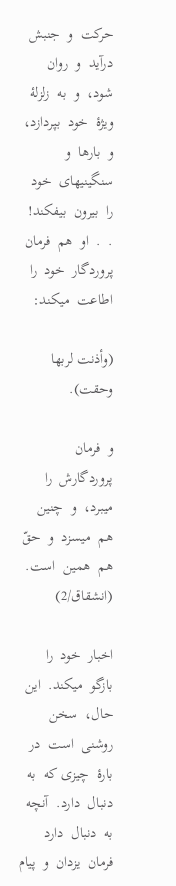حرکت  و  جنبش  درآید  و  روان  شود،  و  به  زلزلۀ  ویژۀ  خود  بپردازد،  و  بارها  و  سنگینیهای  خود  را  بیرون  بیفکند!  .  .  او  هم  فرمان  پروردگار  خود  را  اطاعت  میکند:

(وأذنت لربها وحقت).

و  فرمان  پروردگارش  را  میبرد،  و  چنین  هم  میسزد  و  حقّ  هم  همین  است. (انشقاق/2)

اخبار  خود  را  بازگو  میکند.  این  حال،  سخن  روشنی  است  در  بارۀ  چیزی که  به  دنبال  دارد.  آنچه  به  دنبال  دارد  فرمان  یزدان  و  پیام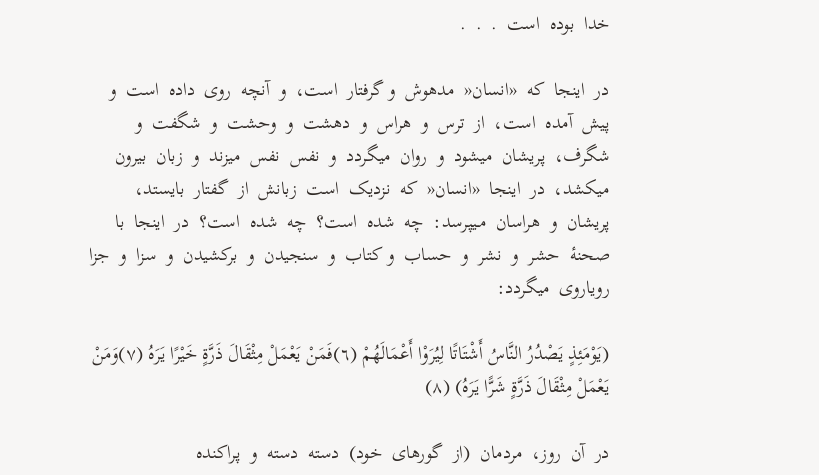خدا  بوده  است  .  .  .

در  اینجا  که  «انسان«  مدهوش  و گرفتار  است،  و  آنچه  روی  داده  است  و  پیش  آمده  است،  از  ترس  و  هراس  و  دهشت  و  وحشت  و  شگفت  و  شگرف،  پریشان  میشود  و  روان  میگردد  و  نفس  نفس  میزند  و  زبان  بیرون  میکشد،  در  اینجا  «انسان«  که  نزدیک  است  زبانش  از  گفتار  بایستد،  پریشان  و  هراسان  مـیپرسد:  چه  شده  است؟  چه  شده  است؟  در  اینجا  با  صحنۀ  حشر  و  نشر  و  حساب  و کتاب  و  سنجیدن  و  برکشیدن  و  سزا  و  جزا  رویاروی  میگردد:

(یَوْمَئِذٍ یَصْدُرُ النَّاسُ أَشْتَاتًا لِیُرَوْا أَعْمَالَهُمْ (٦)فَمَنْ یَعْمَلْ مِثْقَالَ ذَرَّةٍ خَیْرًا یَرَهُ (٧)وَمَنْ یَعْمَلْ مِثْقَالَ ذَرَّةٍ شَرًّا یَرَهُ) (٨)

در  آن  روز،  مردمان  (از  گورهای  خود)  دسته  دسته  و  پراکنده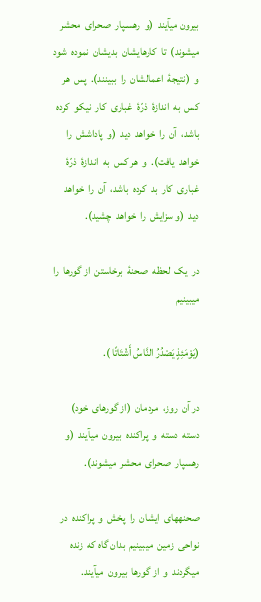بیرون میآیند  (و  رهسـپار  صحرای  محشر  میشوند)  تا  کارهایشان  بدیشان  نموده  شود  و  (نتیجۀ  اعمالشان  را  ببینند).  پس  هر کس  به  اندازۀ  ذرّۀ  غباری  کار  نیکو  کرده  باشد،  آن  را  خواهد  دید  (و  پاداشش  را  خواهد  یافت).  و  هر کس  به  اندازۀ  ذرّۀ  غباری  کار  بد  کرده  باشد،  آن  را  خواهد  دید  (و سزایش  را  خواهد  چشید).

در  یک  لحظه  صحنۀ  برخاستن  از گورها  را  میبینیم

(یَوْمَئِذٍ یَصْدُرُ النَّاسُ أَشْتَاتًا ).

در آن  روز،  مردمان  (از گورهای  خود)  دسته  دسته  و  پراکنده  بیرون  میآیند  (و  رهسپار  صحرای  محشر  میشوند).

صحنههای  ایشان  را  پخش  و  پراکنده  در  نواحی  زمین  میبینیم  بدان گاه که  زنده  میگردند  و  از گورها  بیرون  میآیند.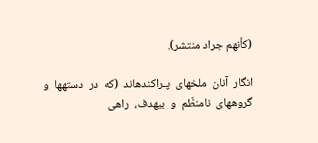(کأنهم جراد منتشر).

انگار  آنان  ملخهای  پـراکندهاند  (که  در  دستهها  و  گروههای  نامنظّم  و  بیهدف،  راهی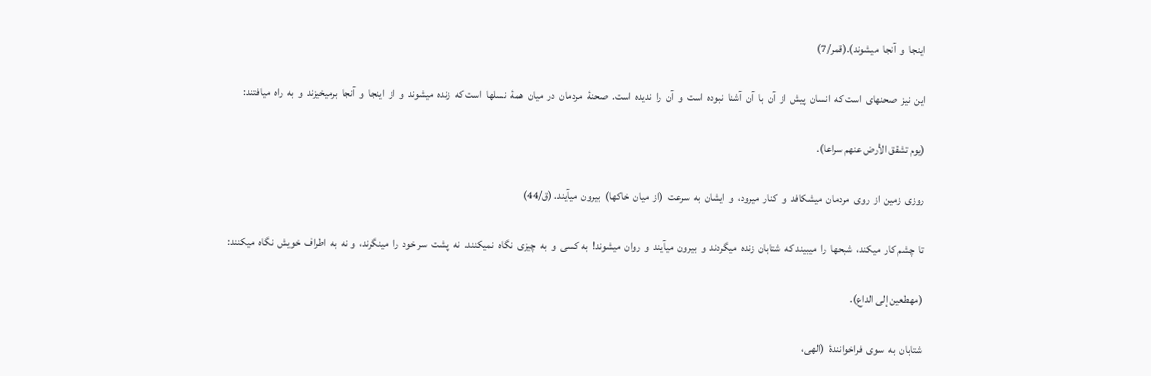اینجا  و  آنجا  میشوند).(قمر/7)

این  نیز  صحنهای  است که  انسان  پیش  از  آن  با  آن  آشنا  نبوده  است  و  آن  را  ندیده  است.  صحنۀ  مردمان  در  میان  همۀ  نسلها  است که  زنده  میشوند  و  از  اینجا  و  آنجا  برمیخیزند  و  به  راه  میافتند:

(یوم تشقق الأرض عنهم سراعا).

روزی  زمین  از  روی  مردمان  میشکافد  و  کنار  میرود،  و  ایشان  به  سرعت  (از  میان  خاکها)  بیرون  میآیند. (ق/44)

تا  چشم کار  میکند،  شبحها  را  میبیند که  شتابان  زنده  میگردند  و  بیرون  میآیند  و  روان  میشوند!  به کسی  و  به  چیزی  نگاه  نمیکنند.  نه  پشت  سر خود  را  مینگرند،  و نه  به  اطراف  خویش  نگاه  میکنند:

(مهطعین إلى الداع).

شتابان  به  سوی  فراخوانندۀ  (الهی،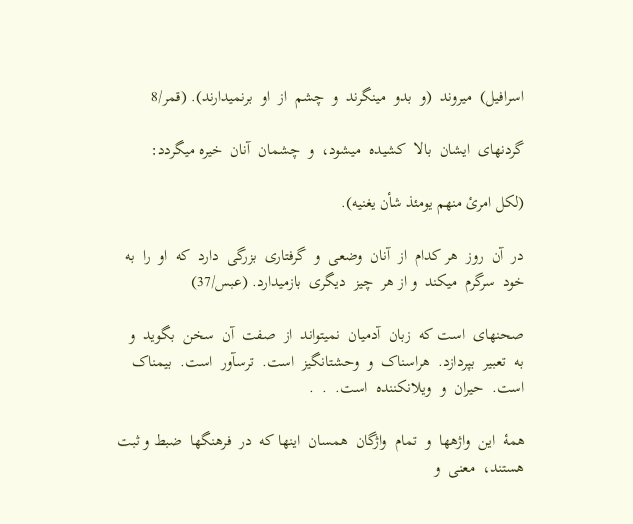اسرافیل)  میروند  (و  بدو  مینگرند  و  چشم  از  او  برنمیدارند). (قمر/8

گردنهای  ایشان  بالا  کشیده  میشود،  و  چشمان  آنان  خیره میگردد:

(لکل امرئ منهم یومئذ شأن یغنیه).

در  آن  روز  هر کدام  از  آنان  وضعی  و  گرفتاری  بزرگی  دارد  که  او  را  به  خود  سرگرم  میکند  و از هر  چیز  دیگری  بازمیدارد. (عبس/37)

صحنهای  است که  زبان  آدمیان  نمیتواند  از  صفت  آن  سخن  بگوید  و  به  تعبیر  بپردازد.  هراسناک  و  وحشتانگیز  است.  ترسآور  است.  بیمناک  است.  حیران  و  ویلانکننده  است.  .  .

همۀ  این  واژهها  و  تمام  واژگان  همسان  اینها که  در  فرهنگها  ضبط و ثبت هستند،  معنی  و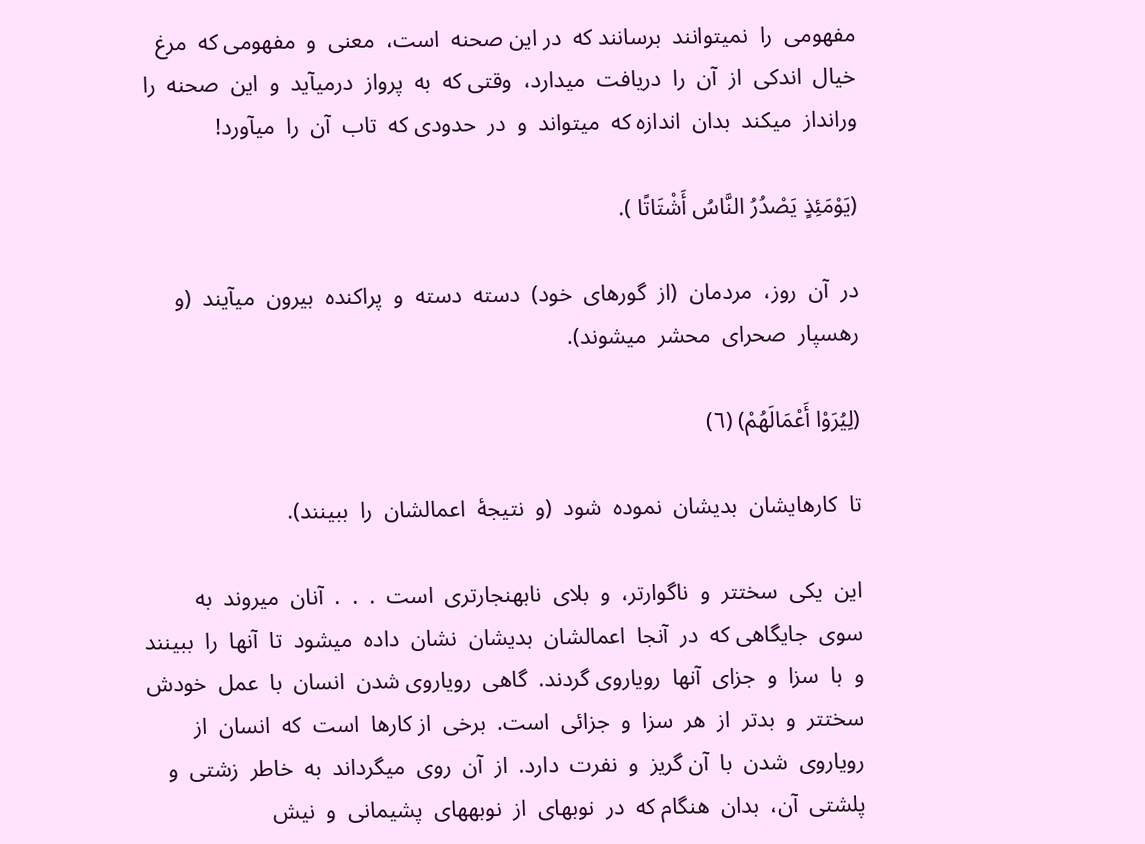مفهومی  را  نمیتوانند  برسانند که  در این صحنه  است،  معنی  و  مفهومی که  مرغ  خیال  اندکی  از  آن  را  دریافت  میدارد،  وقتی که  به  پرواز  درمیآید  و  این  صحنه  را  ورانداز  میکند  بدان  اندازه که  میتواند  و  در  حدودی که  تاب  آن  را  میآورد!

(یَوْمَئِذٍ یَصْدُرُ النَّاسُ أَشْتَاتًا ).

در  آن  روز،  مردمان  (از  گورهای  خود)  دسته  دسته  و  پراکنده  بیرون  میآیند  (و  رهسپار  صحرای  محشر  میشوند).

(لِیُرَوْا أَعْمَالَهُمْ) (٦)

تا  کارهایشان  بدیشان  نموده  شود  (و  نتیجۀ  اعمالشان  را  ببینند).

این  یکی  سختتر  و  ناگوارتر،  و  بلای  نابهنجارتری  است  .  .  .  آنان  میروند  به  سوی  جایگاهی که  در  آنجا  اعمالشان  بدیشان  نشان  داده  میشود  تا  آنها  را  ببینند  و  با  سزا  و  جزای  آنها  رویاروی گردند.  گاهی  رویاروی شدن  انسان  با  عمل  خودش  سختتر  و  بدتر  از  هر  سزا  و  جزائی  است.  برخی  از کارها  است  که  انسان  از  رویاروی  شدن  با  آن گریز  و  نفرت  دارد.  از  آن  روی  میگرداند  به  خاطر  زشتی  و  پلشتی  آن،  بدان  هنگام که  در  نوبهای  از  نوبههای  پشیمانی  و  نیش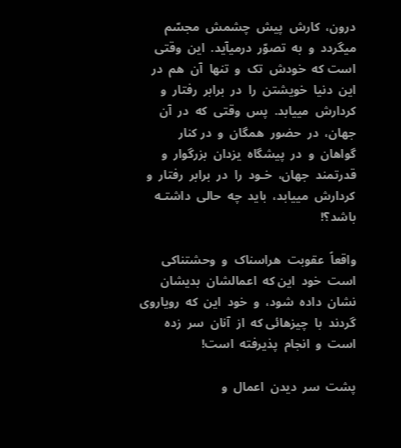درون،  کارش  پیش  چشمش  مجسّم  میگردد  و  به  تصوّر  درمیآید.  این  وقتی  است که  خودش  تک  و  تنها  آن  هم  در  این  دنیا  خویشتن  را  در  برابر  رفتار  و کردارش  مییابد.  پس  وقتی  که  در  آن  جهان،  در  حضور  همگان  و  در کنار  گواهان  و  در  پیشگاه  یزدان  بزرگوار  و  قدرتمند  جهان،  خـود  را  در  برابر  رفتار  و کردارش  مییابد،  باید  چه  حالی  داشتـه  باشد؟!

واقعاً  عقوبت  هراسناک  و  وحشتناکی  است  خود  این که  اعمالشان  بدیشان  نشان  داده  شود،  و  خود  این  که  رویاروی گردند  با  چیزهائی که  از  آنان  سر  زده  است  و  انجام  پذیرفته  است!

پشت  سر  دیدن  اعمال  و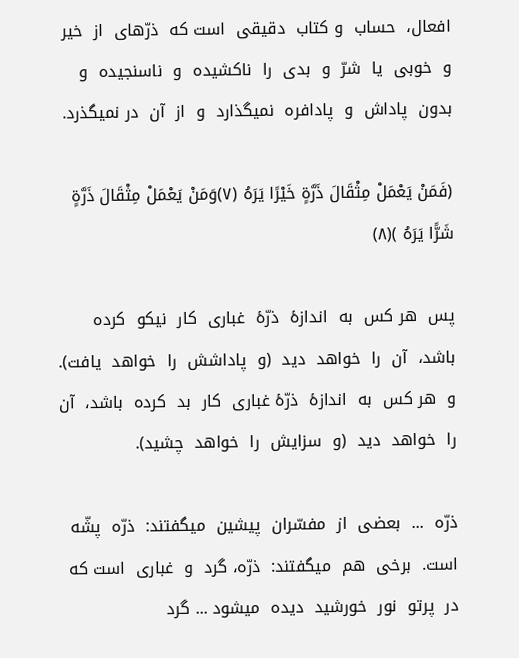افعال،  حساب  و کتاب  دقیقی  است که  ذرّهای  از  خیر  و  خوبی  یا  شرّ  و  بدی  را  ناکشیده  و  ناسنجیده  و  بدون  پاداش  و  پادافره  نمیگذارد  و  از  آن  در نمیگذرد.

(فَمَنْ یَعْمَلْ مِثْقَالَ ذَرَّةٍ خَیْرًا یَرَهُ (٧)وَمَنْ یَعْمَلْ مِثْقَالَ ذَرَّةٍ شَرًّا یَرَهُ )(٨)

پس  هر کس  به  اندازۀ  ذرّۀ  غباری  کار  نیکو  کرده  باشد،  آن  را  خواهد  دید  (و  پاداشش  را  خواهد  یافت).  و  هر کس  به  اندازۀ  ذرّۀ غباری  کار  بد  کرده  باشد،  آن  را  خواهد  دید  (و  سزایش  را  خواهد  چشید).

ذرّه  ...  بعضی  از  مفسّران  پیشین  میگفتند:  ذرّه  پشّه  است.  برخی  هم  میگفتند:  ذرّه، گرد  و  غباری  است که  در  پرتو  نور  خورشید  دیده  میشود ... گرد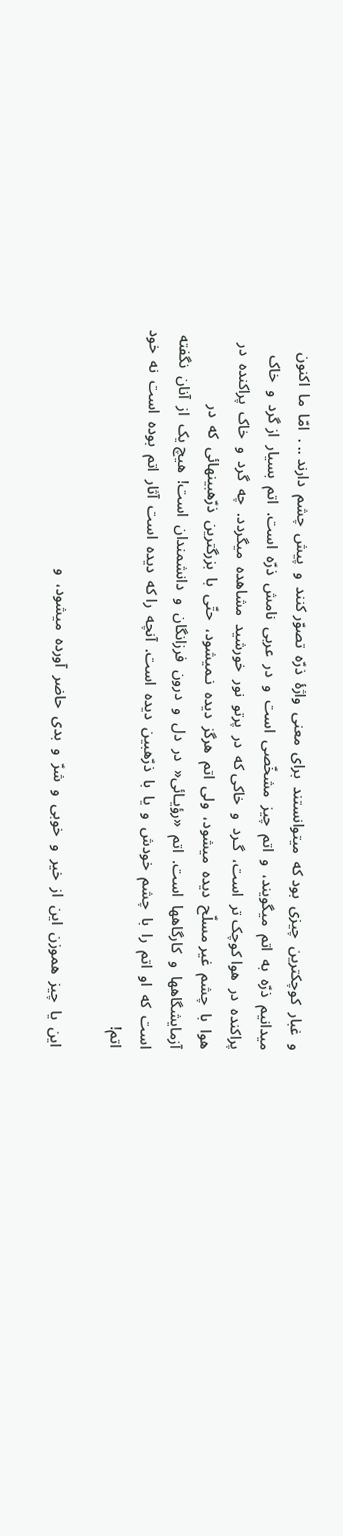و  غبار  کوچکترین  چیزی  بود که  میتوانستند  برای  معنی  واژۀ  ذرّه  تصوّر کنند  و  پیش  چشم  دارند .. .  امّا  ما  اکنون  میدانیم  ذرّه  به  اتم  میگویند،  و  اتم  چیز  مشخّصی  است  و  در  عربی  نامش  ذرّه  است.  اتم  بسیار  از گرد  و  خاک  پراکنده  در  هوا کوچک تر  است،  گـرد  و  خاکی که  در  پرتو  نور  خورشید  مشاهده  میگردد.  چه  گرد  و  خاک  پراکنده  در  هوا  با  چشم  غیر مسلّح  دیده  میشود،  ولی  اتم  هرگز  دیده  نـمیشود،  حتّی  با  بزرگترین  ذرّهبینهائی  که  در  آزمایشگاهها  و  کارگاهها  است.  اتم  «رؤیـائی«  در  دل  و  درون  فرزانگان  و  دانشمندان  است!  هیچ یک  از  آنان  نگفته  است  که  او  اتم  را  با  چشم  خودش  و  یا  با  ذرّهبین  دیده  است.  آنچه  را که  دیده  است  آثار  اتم  بوده  است  نه  خود  اتم!

این  یا  چیز  هموزن  این  از  خیر  و  خوبی  و  شرّ  و  بدی  حاضر  آورده  میشود،  و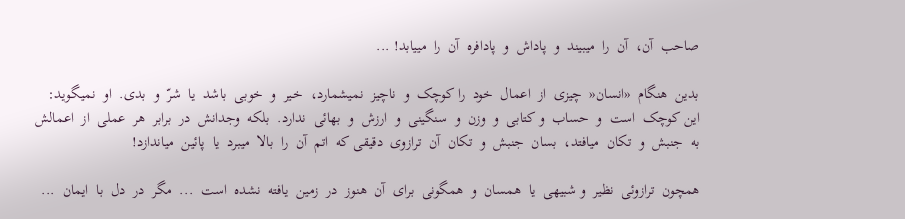صاحب  آن،  آن  را  میبیند  و  پاداش  و  پادافره  آن  را  مییابد! ...

بدین  هنگام  «انسان«  چیزی  از  اعمال  خود  را کوچک  و  ناچیز  نمیشمارد،  خـیر  و  خوبی  باشد  یا  شرّ  و  بدی.  او  نمیگوید:  این کوچک  است  و  حساب  و کتابی  و  وزن  و  سنگینی  و  ارزش  و  بهائی  ندارد.  بلکه  وجدانش  در  برابر  هر  عملی  از  اعمالش  به  جنبش  و  تکان  میافتد،  بسان  جنبش  و  تکان  آن  ترازوی  دقیقی که  اتم  آن  را  بالا  میبرد  یا  پائین  میاندازد!

همچون  ترازوئی  نظیر  و شبیهی  یا  همسان  و  همگونی  برای  آن  هنوز  در  زمین  یافته  نشده  است  ...  مگر  در  دل  با  ایمان  ...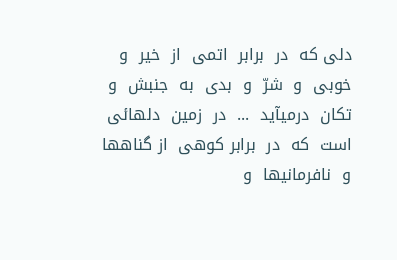دلی که  در  برابر  اتمی  از  خیر  و  خوبی  و  شرّ  و  بدی  به  جنبش  و تکان  درمیآید  ...  در  زمین  دلهائی  است  که  در  برابر کوهی  از گناهها  و  نافرمانیها  و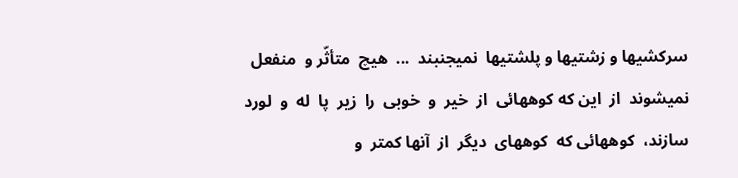سرکشیها و زشتیها و پلشتیها  نمیجنبند  ...  هیچ  متأثّر و  منفعل  نمیشوند  از  این که کوههائی  از  خیر  و  خوبی  را  زیر  پا  له  و  لورد  سازند،  کوههائی که  کوههای  دیگر  از  آنها کمتر  و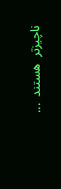ناچیزتر  هستند  ...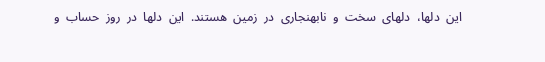این  دلها،  دلهای  سخت  و  نابهنجاری  در  زمین  هستند.  این  دلها  در  روز  حساب  و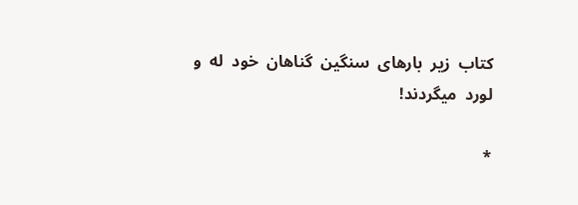کتاب  زیر  بارهای  سنگین  گناهان  خود  له  و  لورد  میگردند!

*